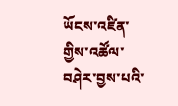ཡོངས་འཛིན་གྱིས་འཚོལ་བཤེར་བྱས་པའི་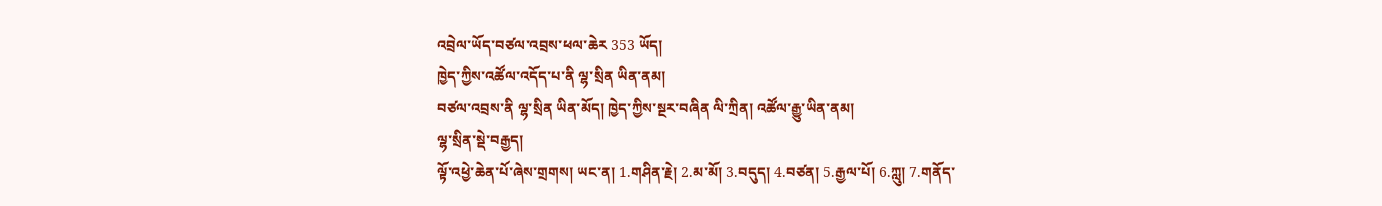འབྲེལ་ཡོད་བཙལ་འབྲས་ཕལ་ཆེར 353 ཡོད།
ཁྱེད་ཀྱིས་འཚོལ་འདོད་པ་ནི ལྷ་སྲིན ཡིན་ནམ།
བཙལ་འབྲས་ནི ལྷ་སྲིན ཡིན་མོད། ཁྱེད་ཀྱིས་སྔར་བཞིན ལི་ཀྲིན། འཚོལ་རྒྱུ་ཡིན་ནམ།
ལྷ་སྲིན་སྡེ་བརྒྱད།
ལྟོ་འཕྱེ་ཆེན་པོ་ཞེས་གྲགས། ཡང་ན། 1.གཤིན་རྗེ། 2.མ་མོ། 3.བདུད། 4.བཙན། 5.རྒྱལ་པོ། 6.ཀླུ། 7.གནོད་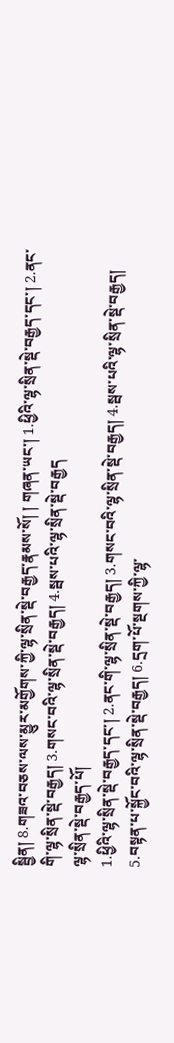སྦྱིན། 8.གཟའ་བཅས་ལས་མྱུར་མགྱོགས་ཀྱི་ལྷ་སྲིན་སྡེ་བརྒྱད་རྣམས་སོ། ། གཞན་ཡང་། 1.ཕྱིའི་ལྷ་སྲིན་སྡེ་བརྒྱད་དང་། 2.ནང་གི་ལྷ་སྲིན་སྡེ་བརྒྱད། 3.གསང་བའི་ལྷ་སྲིན་སྡེ་བརྒྱད། 4.སྦས་པའི་ལྷ་སྲིན་སྡེ་བརྒྱད
ལྷ་སྲིན་སྡེ་བརྒྱད་པོ།
1.ཕྱིའི་ལྷ་སྲིན་སྡེ་བརྒྱད་དང་། 2.ནང་གི་ལྷ་སྲིན་སྡེ་བརྒྱད། 3.གསང་བའི་ལྷ་སྲིན་སྡེ་བརྒྱད། 4.སྦས་པའི་ལྷ་སྲིན་སྡེ་བརྒྱད། 5.བསྟན་པ་སྐྱོང་བའི་ལྷ་སྲིན་སྡེ་བརྒྱད། 6.དྲག་པོ་སྔགས་ཀྱི་ལྷ་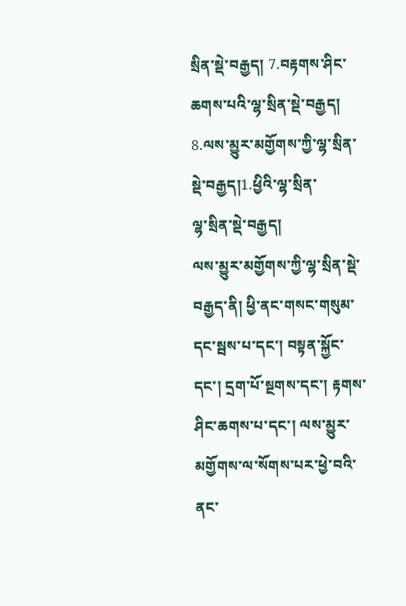སྲིན་སྡེ་བརྒྱད། 7.བརྟགས་ཤིང་ཆགས་པའི་ལྷ་སྲིན་སྡེ་བརྒྱད། 8.ལས་མྱུར་མགྱོགས་ཀྱི་ལྷ་སྲིན་སྡེ་བརྒྱད།1.ཕྱིའི་ལྷ་སྲིན་
ལྷ་སྲིན་སྡེ་བརྒྱད།
ལས་མྱུར་མགྱོགས་ཀྱི་ལྷ་སྲིན་སྡེ་བརྒྱད་ནི། ཕྱི་ནང་གསང་གསུམ་དང་སྦས་པ་དང་། བསྟན་སྐྱོང་དང་། དྲག་པོ་སྔགས་དང་། རྟགས་ཤིང་ཆགས་པ་དང་། ལས་མྱུར་མགྱོགས་ལ་སོགས་པར་ཕྱེ་བའི་ནང་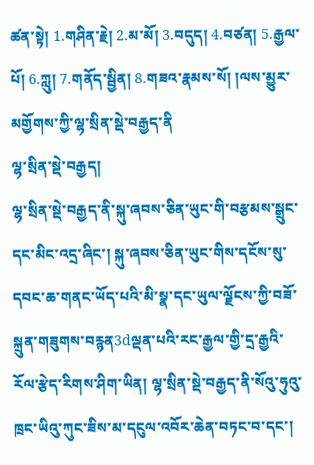ཚན་སྟེ། 1.གཤིན་རྗེ། 2.མ་མོ། 3.བདུད། 4.བཙན། 5.རྒྱལ་པོ། 6.ཀླུ། 7.གནོད་སྦྱིན། 8.གཟའ་རྣམས་སོ། །ལས་མྱུར་མགྱོགས་ཀྱི་ལྷ་སྲིན་སྡེ་བརྒྱད་ནི
ལྷ་སྲིན་སྡེ་བརྒྱད།
ལྷ་སྲིན་སྡེ་བརྒྱད་ནི་སྐུ་ཞབས་ཅིན་ཡུང་གི་བརྩམས་སྒྲུང་དང་མིང་འདྲ་ཞིང་། སྐུ་ཞབས་ཅིན་ཡུང་གིས་དངོས་སུ་དབང་ཆ་གནང་ཡོད་པའི་མི་སྣ་དང་ཡུལ་ལྗོངས་ཀྱི་བཟོ་སྐྲུན་གཟུགས་བརྙན3dལྡན་པའི་རང་རྒྱལ་གྱི་དྲ་རྒྱའི་རོལ་རྩེད་རིགས་ཤིག་ཡིན། ལྷ་སྲིན་སྡེ་བརྒྱད་ནི་སོའུ་ཧུའུ་ཁྲང་ཡིའུ་ཀུང་ཟིས་མ་དངུལ་འབོར་ཆེན་བཏང་བ་དང་།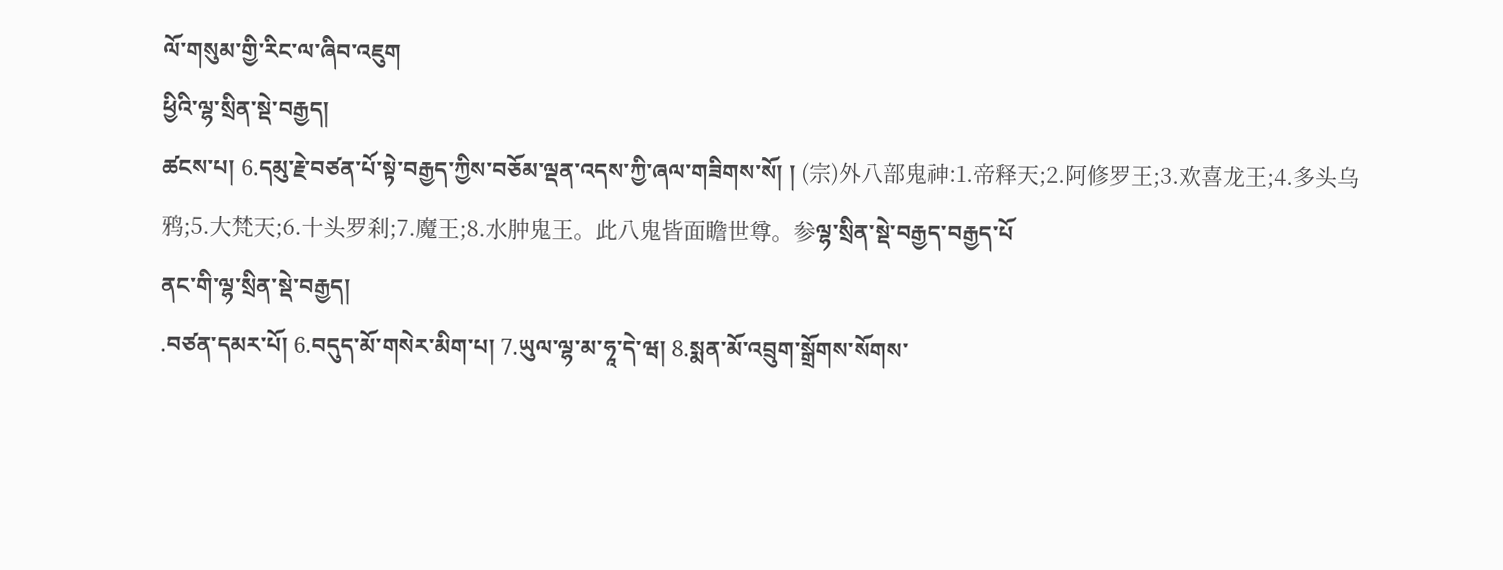ལོ་གསུམ་གྱི་རིང་ལ་ཞིབ་འཇུག
ཕྱིའི་ལྷ་སྲིན་སྡེ་བརྒྱད།
ཚངས་པ། 6.དམུ་རྗེ་བཙན་པོ་སྟེ་བརྒྱད་ཀྱིས་བཅོམ་ལྡན་འདས་ཀྱི་ཞལ་གཟིགས་སོ། ། (宗)外八部鬼神:1.帝释天;2.阿修罗王;3.欢喜龙王;4.多头乌鸦;5.大梵天;6.十头罗刹;7.魔王;8.水肿鬼王。此八鬼皆面瞻世尊。参ལྷ་སྲིན་སྡེ་བརྒྱད་བརྒྱད་པོ
ནང་གི་ལྷ་སྲིན་སྡེ་བརྒྱད།
.བཙན་དམར་པོ། 6.བདུད་མོ་གསེར་མིག་པ། 7.ཡུལ་ལྷ་མ་ཧཱ་དེ་ཝ། 8.སྨན་མོ་འབྲུག་སྒྲོགས་སོགས་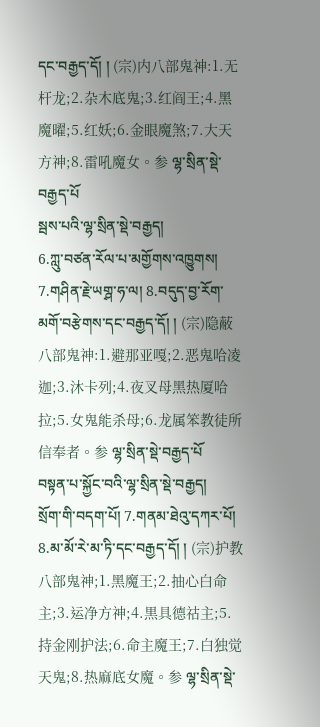དང་བརྒྱད་དོ། ། (宗)内八部鬼神:1.无杆龙;2.杂木底鬼;3.红阎王;4.黑魔曜;5.红妖;6.金眼魔煞;7.大天方神;8.雷吼魔女。参 ལྷ་སྲིན་སྡེ་བརྒྱད་པོ
སྦས་པའི་ལྷ་སྲིན་སྡེ་བརྒྱད།
6.ཀླུ་བཙན་རོལ་པ་མགྱོགས་འཁྱུགས། 7.གཤིན་རྗེ་ཡགྴ་ཧ་ལ། 8.བདུད་བྱ་རོག་མགོ་བརྩེགས་དང་བརྒྱད་དོ། ། (宗)隐蔽八部鬼神:1.避那亚嘎;2.恶鬼哈凌迦;3.沐卡列;4.夜叉母黑热厦哈拉;5.女鬼能杀母;6.龙属笨教徒所信奉者。参 ལྷ་སྲིན་སྡེ་བརྒྱད་པོ
བསྟན་པ་སྐྱོང་བའི་ལྷ་སྲིན་སྡེ་བརྒྱད།
སྲོག་གི་བདག་པོ། 7.གནམ་ཐེའུ་དཀར་པོ། 8.མ་མོ་རེ་མ་ཏི་དང་བརྒྱད་དོ། ། (宗)护教八部鬼神;1.黑魔王;2.抽心白命主;3.运净方神;4.黒具德祜主;5.持金刚护法;6.命主魔王;7.白独觉天鬼;8.热麻底女魔。参 ལྷ་སྲིན་སྡེ་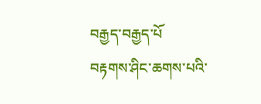བརྒྱད་བརྒྱད་པོ
བརྟགས་ཤིང་ཆགས་པའི་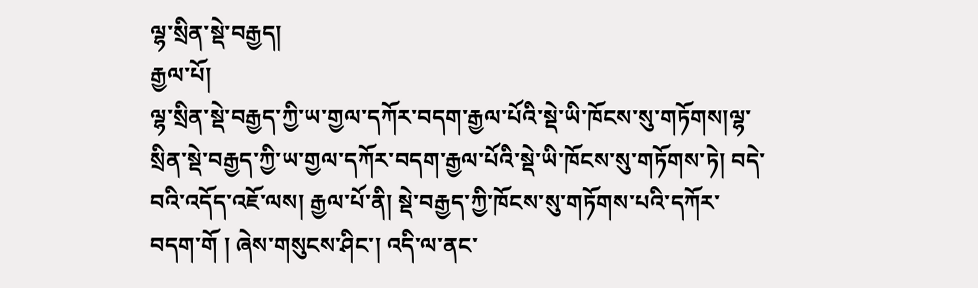ལྷ་སྲིན་སྡེ་བརྒྱད།
རྒྱལ་པོ།
ལྷ་སྲིན་སྡེ་བརྒྱད་ཀྱི་ཡ་གྱལ་དཀོར་བདག་རྒྱལ་པོའི་སྡེ་ཡི་ཁོངས་སུ་གཏོགས།ལྷ་སྲིན་སྡེ་བརྒྱད་ཀྱི་ཡ་གྱལ་དཀོར་བདག་རྒྱལ་པོའི་སྡེ་ཡི་ཁོངས་སུ་གཏོགས་ཏེ། བདེ་བའི་འདོད་འཇོ་ལས། རྒྱལ་པོ་ནི། སྡེ་བརྒྱད་ཀྱི་ཁོངས་སུ་གཏོགས་པའི་དཀོར་བདག་གོ ། ཞེས་གསུངས་ཤིང་། འདི་ལ་ནང་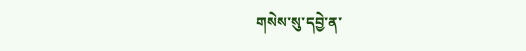གསེས་སུ་དབྱེ་ན་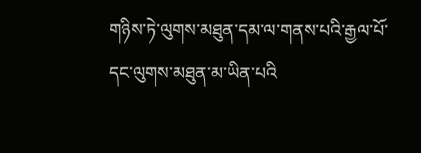གཉིས་ཏེ་ལུགས་མཐུན་དམ་ལ་གནས་པའི་རྒྱལ་པོ་དང་ལུགས་མཐུན་མ་ཡིན་པའི